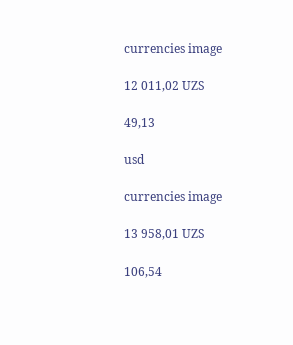currencies image

12 011,02 UZS

49,13

usd

currencies image

13 958,01 UZS

106,54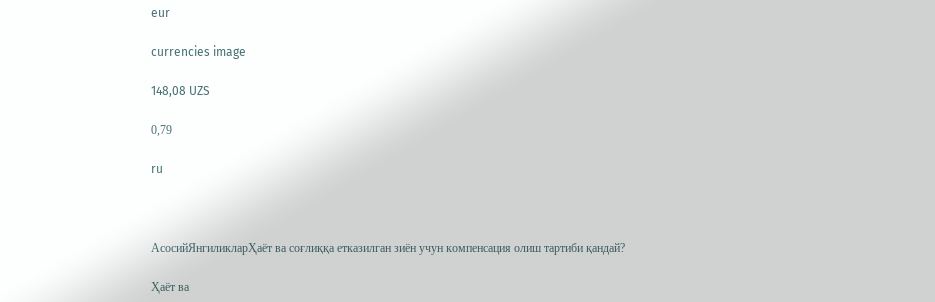eur

currencies image

148,08 UZS

0,79

ru



АсосийЯнгиликларҲаёт ва соғлиққа етказилган зиён учун компенсация олиш тартиби қандай?

Ҳаёт ва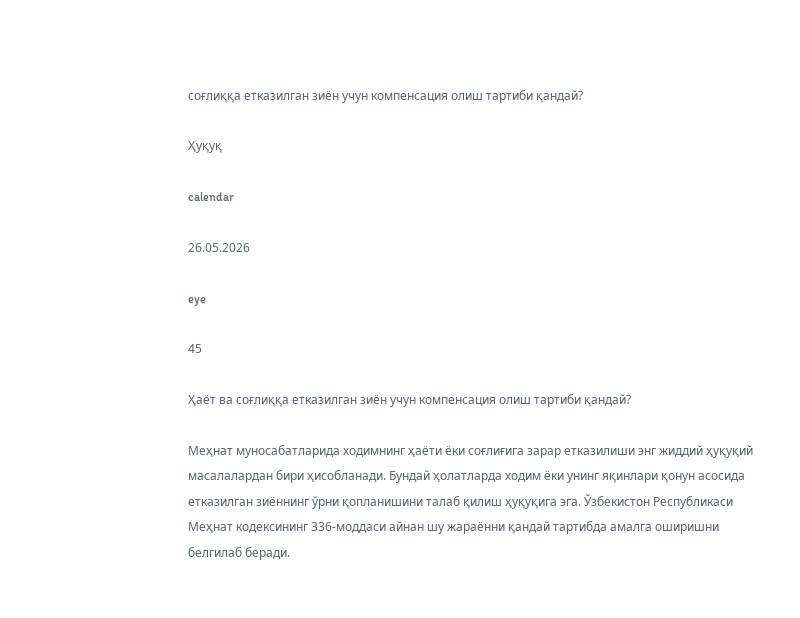соғлиққа етказилган зиён учун компенсация олиш тартиби қандай?

Ҳуқуқ

calendar

26.05.2026

eye

45

Ҳаёт ва соғлиққа етказилган зиён учун компенсация олиш тартиби қандай?

Меҳнат муносабатларида ходимнинг ҳаёти ёки соғлиғига зарар етказилиши энг жиддий ҳуқуқий масалалардан бири ҳисобланади. Бундай ҳолатларда ходим ёки унинг яқинлари қонун асосида етказилган зиённинг ўрни қопланишини талаб қилиш ҳуқуқига эга. Ўзбекистон Республикаси Меҳнат кодексининг 336-моддаси айнан шу жараённи қандай тартибда амалга оширишни белгилаб беради.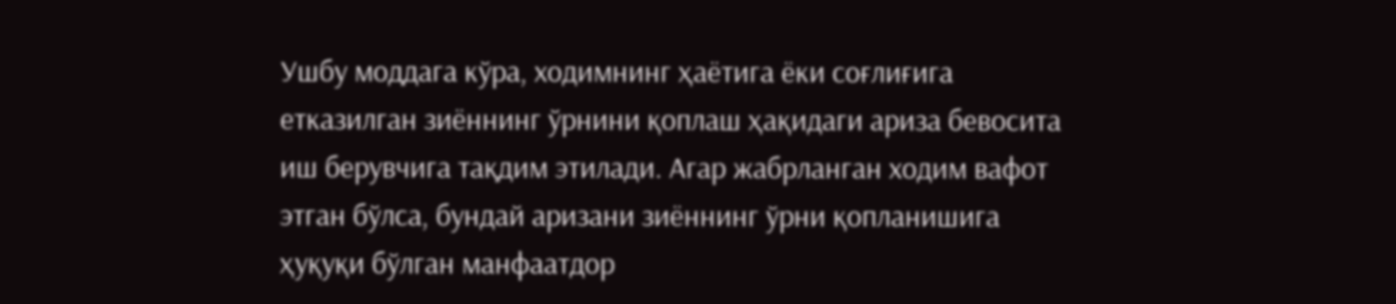Ушбу моддага кўра, ходимнинг ҳаётига ёки соғлиғига етказилган зиённинг ўрнини қоплаш ҳақидаги ариза бевосита иш берувчига тақдим этилади. Агар жабрланган ходим вафот этган бўлса, бундай аризани зиённинг ўрни қопланишига ҳуқуқи бўлган манфаатдор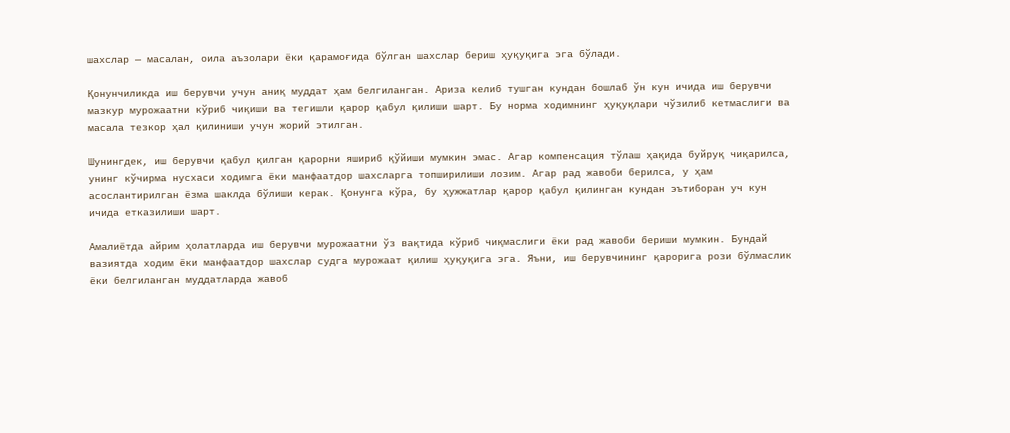шахслар — масалан, оила аъзолари ёки қарамоғида бўлган шахслар бериш ҳуқуқига эга бўлади.

Қонунчиликда иш берувчи учун аниқ муддат ҳам белгиланган. Ариза келиб тушган кундан бошлаб ўн кун ичида иш берувчи мазкур мурожаатни кўриб чиқиши ва тегишли қарор қабул қилиши шарт. Бу норма ходимнинг ҳуқуқлари чўзилиб кетмаслиги ва масала тезкор ҳал қилиниши учун жорий этилган.

Шунингдек, иш берувчи қабул қилган қарорни яшириб қўйиши мумкин эмас. Агар компенсация тўлаш ҳақида буйруқ чиқарилса, унинг кўчирма нусхаси ходимга ёки манфаатдор шахсларга топширилиши лозим. Агар рад жавоби берилса, у ҳам асослантирилган ёзма шаклда бўлиши керак. Қонунга кўра, бу ҳужжатлар қарор қабул қилинган кундан эътиборан уч кун ичида етказилиши шарт.

Амалиётда айрим ҳолатларда иш берувчи мурожаатни ўз вақтида кўриб чиқмаслиги ёки рад жавоби бериши мумкин. Бундай вазиятда ходим ёки манфаатдор шахслар судга мурожаат қилиш ҳуқуқига эга. Яъни, иш берувчининг қарорига рози бўлмаслик ёки белгиланган муддатларда жавоб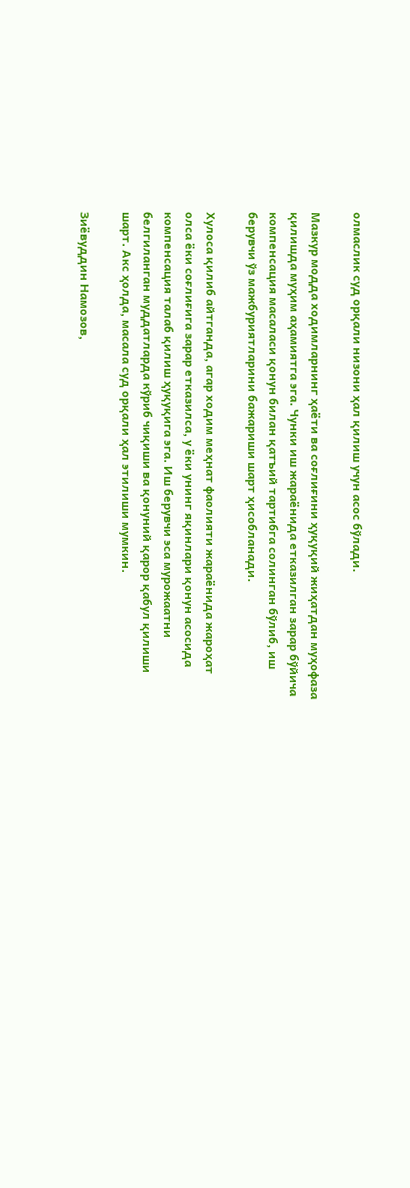олмаслик суд орқали низони ҳал қилиш учун асос бўлади.

Мазкур модда ходимларнинг ҳаёти ва соғлиғини ҳуқуқий жиҳатдан муҳофаза қилишда муҳим аҳамиятга эга. Чунки иш жараёнида етказилган зарар бўйича компенсация масаласи қонун билан қатъий тартибга солинган бўлиб, иш берувчи ўз мажбуриятларини бажариши шарт ҳисобланади.

Хулоса қилиб айтганда, агар ходим меҳнат фаолияти жараёнида жароҳат олса ёки соғлиғига зарар етказилса, у ёки унинг яқинлари қонун асосида компенсация талаб қилиш ҳуқуқига эга. Иш берувчи эса мурожаатни белгиланган муддатларда кўриб чиқиши ва қонуний қарор қабул қилиши шарт. Акс ҳолда, масала суд орқали ҳал этилиши мумкин.

Зиёвуддин Намозов,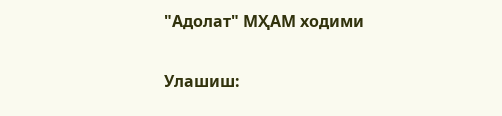"Адолат" МҲАМ ходими

Улашиш: